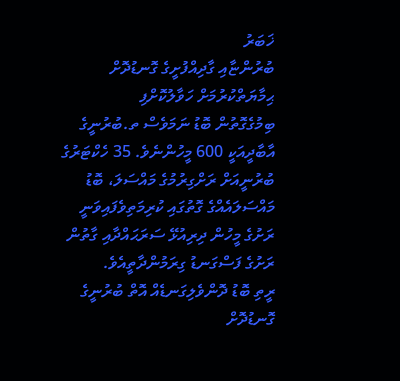ޚަބަރު
ބުރުންޏާއި ގާދިއްފުށީގެ ގޮނޑުދޮށް ޙިމާޔަތްކުރުމަށް ހަވާލުކޮށްފި
ބިމުގެގޮތުން ބޮޑު ނަމަވެސް ތ.ބުރުނީގެ އާބާދީއަކީ 600 މީހުންނެވެ. 35 ހެކްޓަރުގެ ބުރުނީއަށް ރަށްގިރުމުގެ މައްސަލަ، ބޮޑު މައްސަލައެއްގެ ގޮތުގައި ކުރިމަތިވެފައިވަނީ ރަށުގެ މީހުން ދިރިއުޅޭ ސަރަޙައްދާއި ގާތުން ރަށުގެ ފަސްގަނޑު ގިރަމުންދާތީއެވެ.
ރީތި ބޮޑު ދޮންވެލިގަނޑެއް އޮތް ބުރުނީގެ ގޮނޑުދޮށް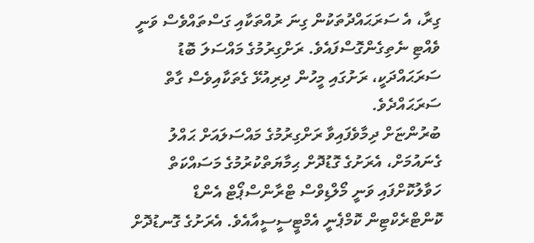ގިރާ، އެ ސަރަޙައްދުތަކުން ގިނަ ރުއްތަކާއި ގަސްތައްވެސް ވަނީ ވެއްޓި ނެތިގެންގޮސްފައެވެ. ރަށްގިރުމުގެ މައްސަލަ ބޮޑު ސަރަޙައްދަކީ، ރަށުގައި މީހުން ދިރިއުޅޭ ގެތަކާއިވެސް ގާތް ސަރަޙައްދެވެ.
ބުރުންޏަށް ދިމާވެފައިވާ ރަށްގިރުމުގެ މައްސަލައަށް ޙައްލު ގެނައުމަށް، އެރަށުގެ ގޮޑުދޮށް ޙިމާޔަތްކުރުމުގެ މަސައްކަތް ހަވާލުކޮށްފައި ވަނީ މޯލްޑިވްސް ޓްރާންސްޕޯޓް އެންޑް ކޮންޓްރެކްޓިން ކޮމްޕެނީ އެމްޓީސީސީއާއެވެ. އެރަށުގެ ގޮނޑުދޮށް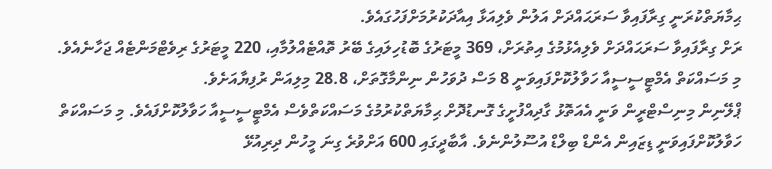ޙިމާޔަތްކުރަނީ ގިރާފައިވާ ސަރަޙައްދަށް އަލުން ވެލިއަޅާ އިއާދަކުރުމަށްފަހުގައެވެ.
ރަށް ގިރާފައިވާ ސަރަޙައްދަށް ވެލިއެޅުމުގެ އިތުރަށް، 369 މީޓަރުގެ ބޮޑުހިލައިގެ ބޭރު ތޮއްޓެއްލުމާއި، 220 މީޓަރުގެ ރިވެޓްމަންޓެއް ޖަހާނެއެވެ.
މި މަސައްކަތް އެމްޓީސީސީއާ ހަވާލުކޮށްފައިވަނީ 8 މަސް ދުވަހުން ނިންމާގޮތަށް، 28.8 މިލިއަން ރުފިޔާއަށެވެ.
ޕްލޭނިން މިނިސްޓްރީން ވަނީ އެއަތޮޅު ގާދިއްފުށީގެ ގޮނޑުދޮށް ޙިމާޔަތްކުރުމުގެ މަސައްކަތްވެސް އެމްޓީސީސީއާ ހަވާލުކޮށްފައެވެ. މި މަސައްކަތް ހަވާލުކޮށްފައިވަނީ ޑިޒައިން އެންޑް ބިލްޑް އުސޫލުންނެވެ. އާބާދީގައި 600 އަށްވުރެ ގިނަ މީހުން ދިރިއުޅޭ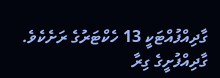ގާދިއްފުއްޓަކީ 13 ހެކްޓަރުގެ ރަށެކެވެ.
ގާދިއްފުށީގެ ގިރާ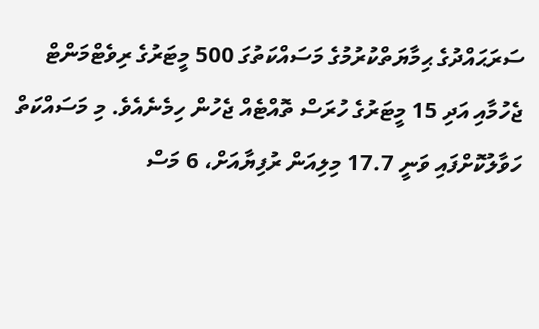ސަރަޙައްދުގެ ޙިމާޔަތްކުރުމުގެ މަސައްކަތުގަ 500 މީޓަރުގެ ރިވެޓްމަންޓް ޖެހުމާއި އަދި 15 މީޓަރުގެ ހުރަސް ތޮއްޓެއް ޖެހުން ހިމެނެއެވެ. މި މަސައްކަތް ހަވާލުކޮށްފައި ވަނީ 17.7 މިލިއަން ރުފިޔާއަށް، 6 މަސް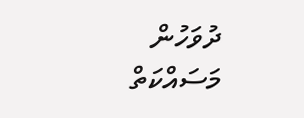ދުވަހުން މަސައްކަތް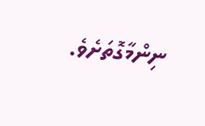ނިންމާގޮތަށެވެ.